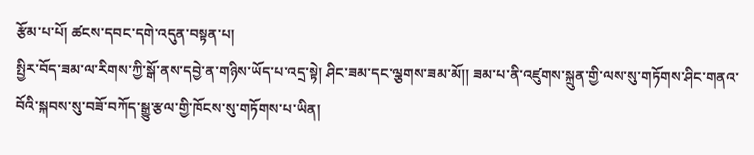རྩོམ་པ་པོ། ཚངས་དབང་དགེ་འདུན་བསྟན་པ།
སྤྱིར་བོད་ཟམ་ལ་རིགས་ཀྱི་སྒོ་ནས་དབྱེ་ན་གཉིས་ཡོད་པ་འདྲ་སྟེ། ཤིང་ཟམ་དང་ལྕགས་ཟམ་མོ།། ཟམ་པ་ནི་འཛུགས་སྐྲུན་གྱི་ལས་སུ་གཏོགས་ཤིང་གནའ་བོའི་སྐབས་སུ་བཟོ་བཀོད་སྒྱུ་རྩལ་གྱི་ཁོངས་སུ་གཏོགས་པ་ཡིན།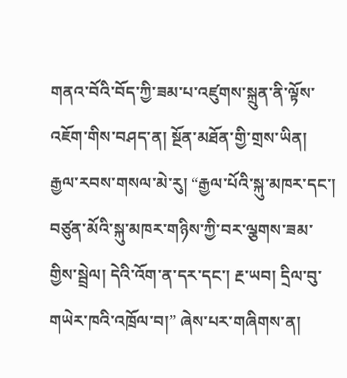གནའ་བོའི་བོད་ཀྱི་ཟམ་པ་འཛུགས་སྐྲུན་ནི་ལྟོས་འཇོག་གིས་བཤད་ན། སྔོན་མཐོན་གྱི་གྲས་ཡིན། རྒྱལ་རབས་གསལ་མེ་རུ། “རྒྱལ་པོའི་སྐུ་མཁར་དང་། བཙུན་མོའི་སྐུ་མཁར་གཉིས་ཀྱི་བར་ལྕགས་ཟམ་གྱིས་སྦྲེལ། དེའི་འོག་ན་དར་དང་། རྔ་ཡབ། དྲིལ་བུ་གཡེར་ཁའི་འཁྲོལ་བ།” ཞེས་པར་གཞིགས་ན།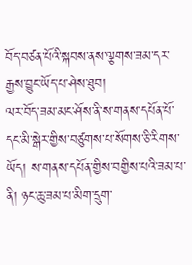བོད་བཙན་པོའི་སྐབས་ནས་ལྕགས་ཟམ་དར་རྒྱས་བྱུང་ཡོད་པ་ཤེས་ཐུབ།
ལར་བོད་ཟམ་མང་ཤོས་ནི་ས་གནས་དཔོན་པོ་དང་མི་སྒེར་གྱིས་བཙུགས་པ་སོགས་ཅི་རིགས་ཡོད། ས་གནས་དཔོན་གྱིས་བགྱིས་པའི་ཟམ་པ་ནི། ཉང་ཆུ་ཟམ་པ་མིག་དྲུག་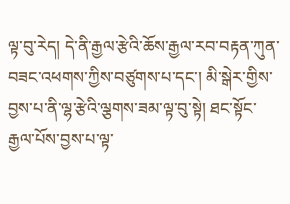ལྟ་བུ་རེད། དེ་ནི་རྒྱལ་རྩེའི་ཆོས་རྒྱལ་རབ་བརྟན་ཀུན་བཟང་འཕགས་ཀྱིས་བཙུགས་པ་དང་། མི་སྒེར་གྱིས་བྱས་པ་ནི་ལྷ་རྩེའི་ལྕགས་ཟམ་ལྟ་བུ་སྟེ། ཐང་སྟོང་རྒྱལ་པོས་བྱས་པ་ལྟ་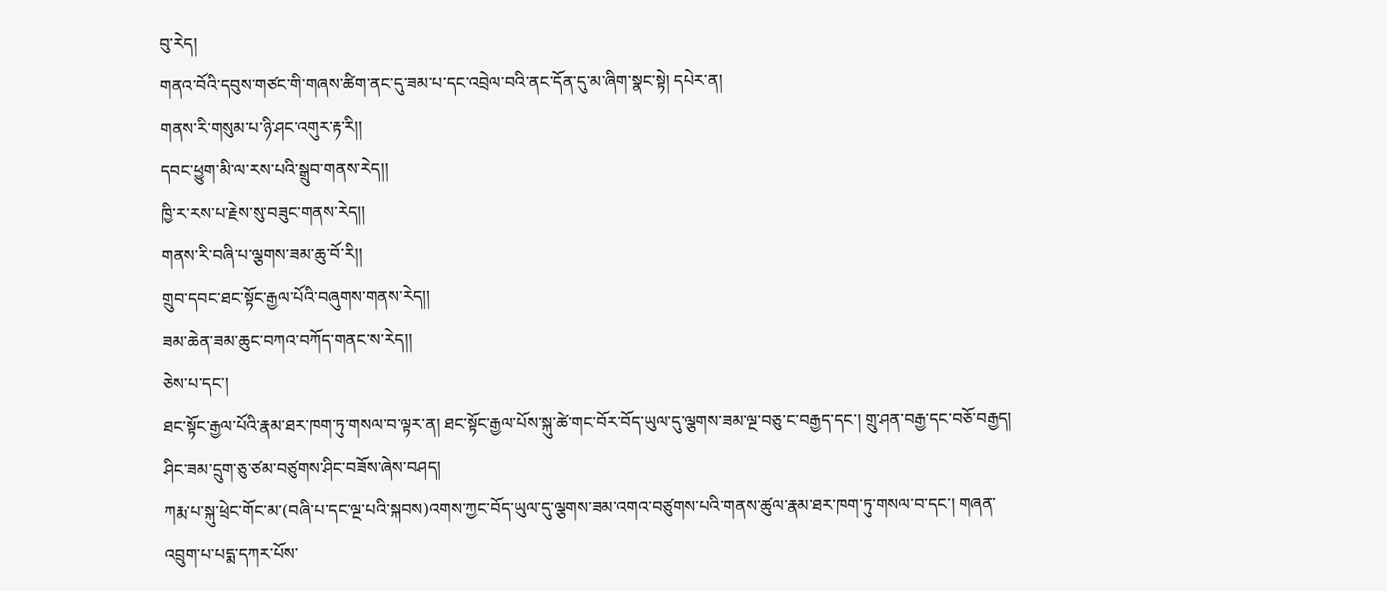བུ་རེད།
གནའ་བོའི་དབུས་གཙང་གི་གཞས་ཚིག་ནང་དུ་ཟམ་པ་དང་འབྲེལ་བའི་ནང་དོན་དུ་མ་ཞིག་སྣང་སྟེ། དཔེར་ན།
གནས་རི་གསུམ་པ་ཉི་ཤང་འགུར་རྟ་རི།།
དབང་ཕྱུག་མི་ལ་རས་པའི་སྒྲུབ་གནས་རེད།།
ཁྱི་ར་རས་པ་རྗེས་སུ་བཟུང་གནས་རེད།།
གནས་རི་བཞི་པ་ལྕགས་ཟམ་ཆུ་བོ་རི།།
གྲུབ་དབང་ཐང་སྟོང་རྒྱལ་པོའི་བཞུགས་གནས་རེད།།
ཟམ་ཆེན་ཟམ་ཆུང་བཀའ་བཀོད་གནང་ས་རེད།།
ཅེས་པ་དང་།
ཐང་སྟོང་རྒྱལ་པོའི་རྣམ་ཐར་ཁག་ཏུ་གསལ་བ་ལྟར་ན། ཐང་སྟོང་རྒྱལ་པོས་སྐུ་ཚེ་གང་བོར་བོད་ཡུལ་དུ་ལྕགས་ཟམ་ལྔ་བཅུ་ང་བརྒྱད་དང་། གྲུ་ཤན་བརྒྱ་དང་བཅོ་བརྒྱད། ཤིང་ཟམ་དྲུག་ཅུ་ཙམ་བཙུགས་ཤིང་བཟོས་ཞེས་བཤད།
ཀརྨ་པ་སྐུ་ཕྲེང་གོང་མ་(བཞི་པ་དང་ལྔ་པའི་སྐབས)འགས་ཀྱང་བོད་ཡུལ་དུ་ལྕགས་ཟམ་འགའ་བཙུགས་པའི་གནས་ཚུལ་རྣམ་ཐར་ཁག་ཏུ་གསལ་བ་དང་། གཞན་འབྲུག་པ་པདྨ་དཀར་པོས་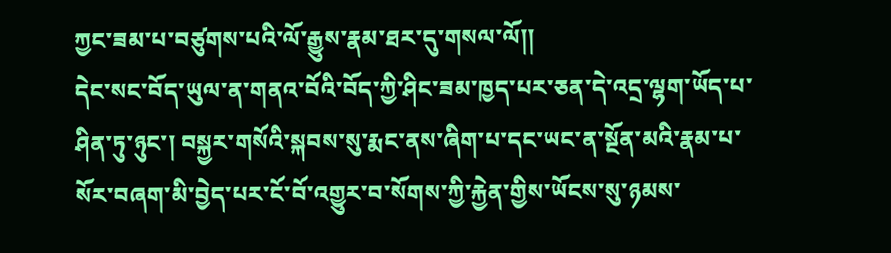ཀྱང་ཟམ་པ་བཙུགས་པའི་ལོ་རྒྱུས་རྣམ་ཐར་དུ་གསལ་ལོ།།
དེང་སང་བོད་ཡུལ་ན་གནའ་བོའི་བོད་ཀྱི་ཤིང་ཟམ་ཁྱད་པར་ཅན་དེ་འདྲ་ལྷག་ཡོད་པ་ཤིན་ཏུ་ཉུང་། བསྐྱར་གསོའི་སྐབས་སུ་རྨང་ནས་ཞིག་པ་དང་ཡང་ན་སྔོན་མའི་རྣམ་པ་སོར་བཞག་མི་བྱེད་པར་ངོ་བོ་འགྱུར་བ་སོགས་ཀྱི་རྐྱེན་གྱིས་ཡོངས་སུ་ཉམས་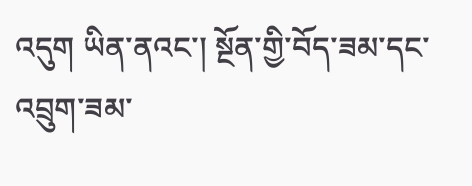འདུག ཡིན་ནའང་། སྔོན་གྱི་བོད་ཟམ་དང་འབྲུག་ཟམ་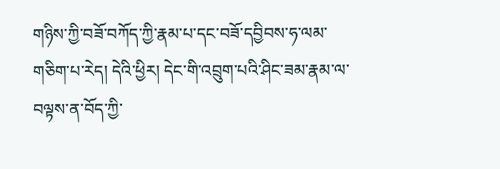གཉིས་ཀྱི་བཟོ་བཀོད་ཀྱི་རྣམ་པ་དང་བཟོ་དབྱིབས་ཧ་ལམ་གཅིག་པ་རེད། དེའི་ཕྱིར། དེང་གི་འབྲུག་པའི་ཤིང་ཟམ་རྣམ་ལ་བལྟས་ན་བོད་ཀྱི་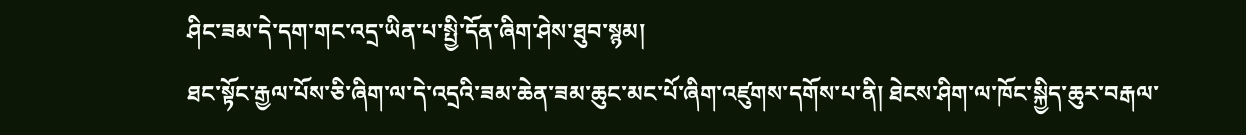ཤིང་ཟམ་དེ་དག་གང་འདྲ་ཡིན་པ་སྤྱི་དོན་ཞིག་ཤེས་ཐུབ་སྙམ།
ཐང་སྟོང་རྒྱལ་པོས་ཅི་ཞིག་ལ་དེ་འདྲའི་ཟམ་ཆེན་ཟམ་ཆུང་མང་པོ་ཞིག་འཛུགས་དགོས་པ་ནི། ཐེངས་ཤིག་ལ་ཁོང་སྐྱིད་ཆུར་བརྒལ་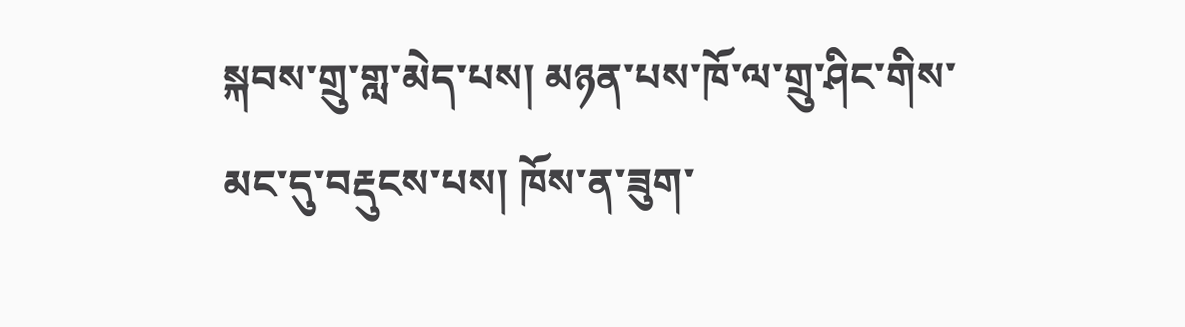སྐབས་གྲུ་གླ་མེད་པས། མཉན་པས་ཁོ་ལ་གྲུ་ཤིང་གིས་མང་དུ་བརྡུངས་པས། ཁོས་ན་ཟུག་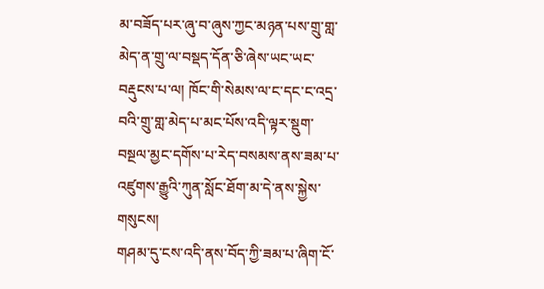མ་བཟོད་པར་ཞུ་བ་ཞུས་ཀྱང་མཉན་པས་གྲུ་གླ་མེད་ན་གྲུ་ལ་བསྡད་དོན་ཅི་ཞེས་ཡང་ཡང་བརྡུངས་པ་ལ། ཁོང་གི་སེམས་ལ་ང་དང་ང་འདྲ་བའི་གྲུ་གླ་མེད་པ་མང་པོས་འདི་ལྟར་སྡུག་བསྔལ་མྱང་དགོས་པ་རེད་བསམས་ནས་ཟམ་པ་འཛུགས་རྒྱུའི་ཀུན་སློང་ཐོག་མ་དེ་ནས་སྐྱེས་གསུངས།
གཤམ་དུ་ངས་འདི་ནས་བོད་ཀྱི་ཟམ་པ་ཞིག་ངོ་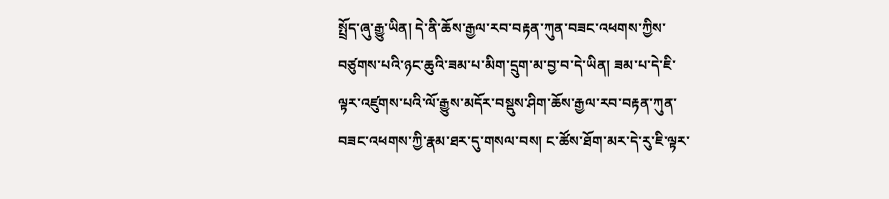སྤྲོད་ཞུ་རྒྱུ་ཡིན། དེ་ནི་ཆོས་རྒྱལ་རབ་བརྟན་ཀུན་བཟང་འཕགས་ཀྱིས་བཙུགས་པའི་ཉང་ཆུའི་ཟམ་པ་མིག་དྲུག་མ་བྱ་བ་དེ་ཡིན། ཟམ་པ་དེ་ཇི་ལྟར་འཛུགས་པའི་ལོ་རྒྱུས་མདོར་བསྡུས་ཤིག་ཆོས་རྒྱལ་རབ་བརྟན་ཀུན་བཟང་འཕགས་ཀྱི་རྣམ་ཐར་དུ་གསལ་བས། ང་ཚོས་ཐོག་མར་དེ་རུ་ཇི་ལྟར་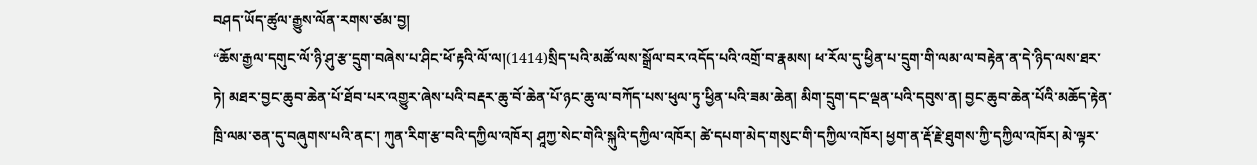བཤད་ཡོད་ཚུལ་རྒྱུས་ལོན་རགས་ཙམ་བྱ།
“ཆོས་རྒྱལ་དགུང་ལོ་ཉི་ཤུ་རྩ་དྲུག་བཞེས་པ་ཤིང་ཕོ་རྟའི་ལོ་ལ།(1414)སྲིད་པའི་མཚོ་ལས་སྒྲོལ་བར་འདོད་པའི་འགྲོ་བ་རྣམས། ཕ་རོལ་དུ་ཕྱིན་པ་དྲུག་གི་ལམ་ལ་བརྟེན་ན་དེ་ཉིད་ལས་ཐར་ཏེ། མཐར་བྱང་ཆུབ་ཆེན་པོ་ཐོབ་པར་འགྱུར་ཞེས་པའི་བརྡར་ཆུ་བོ་ཆེན་པོ་ཉང་ཆུ་ལ་བཀོད་པས་ཕུལ་ཏུ་ཕྱིན་པའི་ཟམ་ཆེན། མིག་དྲུག་དང་ལྡན་པའི་དབུས་ན། བྱང་ཆུབ་ཆེན་པོའི་མཆོད་རྟེན་ཁྲི་ལམ་ཅན་དུ་བཞུགས་པའི་ནང་། ཀུན་རིག་རྩ་བའི་དཀྱིལ་འཁོར། ཤཱཀྱ་སེང་གེའི་སྐུའི་དཀྱིལ་འཁོར། ཚེ་དཔག་མེད་གསུང་གི་དཀྱིལ་འཁོར། ཕྱག་ན་རྡོ་རྗེ་ཐུགས་ཀྱི་དཀྱིལ་འཁོར། མེ་ལྟར་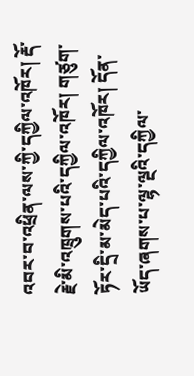འབར་བ་འཕྲིན་ལས་ཀྱི་དཀྱིལ་འཁོར། རྡོ་རྗེ་མི་འཁྲུགས་པའི་དཀྱིལ་འཁོར། གཙུག་ཏོར་དྲི་མ་མེད་པའི་དཀྱིལ་འཁོར། དོན་ཡོད་ཞགས་པ་ལྷ་ལྔའི་དཀྱིལ་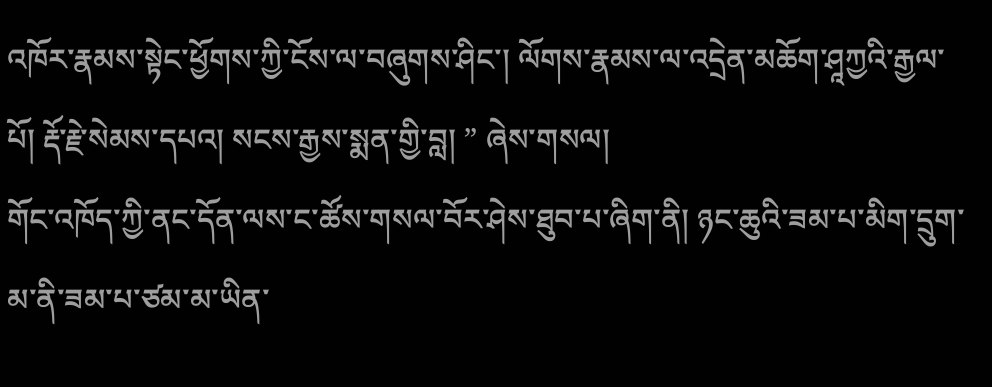འཁོར་རྣམས་སྟེང་ཕྱོགས་ཀྱི་ངོས་ལ་བཞུགས་ཤིང་། ལོགས་རྣམས་ལ་འདྲེན་མཆོག་ཤཱཀྱའི་རྒྱལ་པོ། རྡོ་རྗེ་སེམས་དཔའ། སངས་རྒྱས་སྨན་གྱི་བླ། ” ཞེས་གསལ།
གོང་འཁོད་ཀྱི་ནང་དོན་ལས་ང་ཚོས་གསལ་བོར་ཤེས་ཐུབ་པ་ཞིག་ནི། ཉང་ཆུའི་ཟམ་པ་མིག་དྲུག་མ་ནི་ཟམ་པ་ཙམ་མ་ཡིན་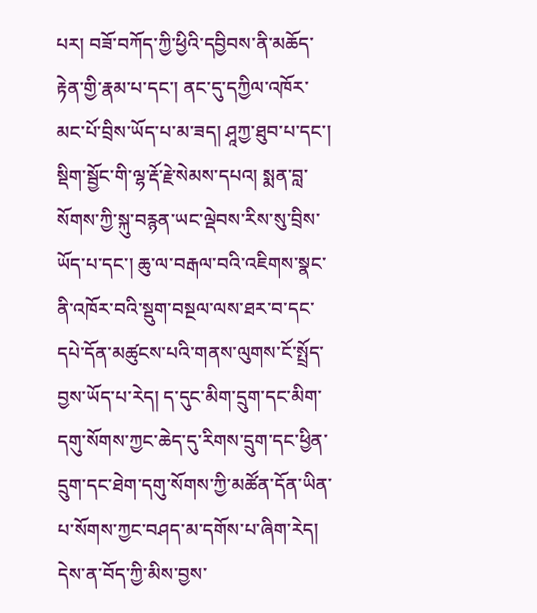པར། བཟོ་བཀོད་ཀྱི་ཕྱིའི་དབྱིབས་ནི་མཆོད་རྟེན་གྱི་རྣམ་པ་དང་། ནང་དུ་དཀྱིལ་འཁོར་མང་པོ་བྲིས་ཡོད་པ་མ་ཟད། ཤཱཀྱ་ཐུབ་པ་དང་། སྡིག་སྦྱོང་གི་ལྷ་རྡོ་རྗེ་སེམས་དཔའ། སྨན་བླ་སོགས་ཀྱི་སྐུ་བརྙན་ཡང་ལྡེབས་རིས་སུ་བྲིས་ཡོད་པ་དང་། ཆུ་ལ་བརྒལ་བའི་འཇིགས་སྣང་ནི་འཁོར་བའི་སྡུག་བསྔལ་ལས་ཐར་བ་དང་དཔེ་དོན་མཚུངས་པའི་གནས་ལུགས་ངོ་སྤྲོད་བྱས་ཡོད་པ་རེད། ད་དུང་མིག་དྲུག་དང་མིག་དགུ་སོགས་ཀྱང་ཆེད་དུ་རིགས་དྲུག་དང་ཕྱིན་དྲུག་དང་ཐེག་དགུ་སོགས་ཀྱི་མཚོན་དོན་ཡིན་པ་སོགས་ཀྱང་བཤད་མ་དགོས་པ་ཞིག་རེད།
དེས་ན་བོད་ཀྱི་མིས་བྱས་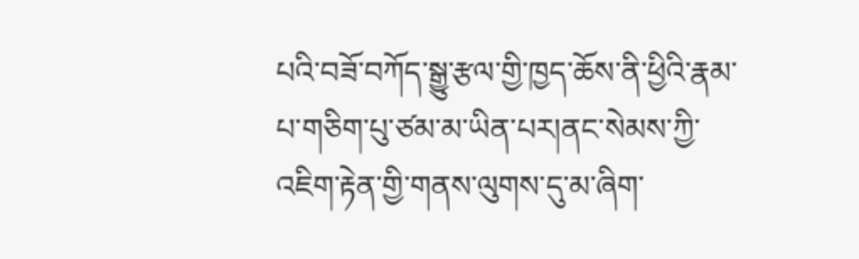པའི་བཟོ་བཀོད་སྒྱུ་རྩལ་གྱི་ཁྱད་ཆོས་ནི་ཕྱིའི་རྣམ་པ་གཅིག་པུ་ཙམ་མ་ཡིན་པར།ནང་སེམས་ཀྱི་འཇིག་རྟེན་གྱི་གནས་ལུགས་དུ་མ་ཞིག་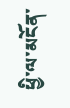ཕྱི་ལ་མངོན་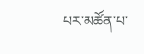པར་མཚོན་པ་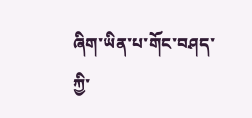ཞིག་ཡིན་པ་གོང་བཤད་ཀྱི་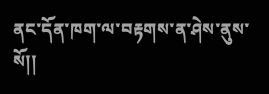ནང་དོན་ཁག་ལ་བརྟགས་ན་ཤེས་ནུས་སོ།།